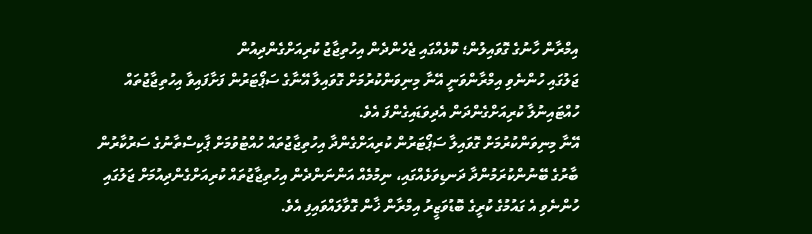އިމްރާން ހާނުގެ ގޮވައިލުން؛ ކޮޅެއްގައި ޖެހެންދެން އިހުތިޖާޖު ކުރިއަށްގެންދިއުން
ޖަލުގައި ހުންނެވި އިމްރާންވަނީ އޭނާ މިނިވަންކުރުމަށް ގޮވައިލާ އޭނާގެ ސަޕޯޓަރުން ފަށާފައިވާ އިހުތިޖާޖުތައް ހުއްޓައިނުލާ ކުރިއަށްގެންދަން އެދިވަޑައިގެންފަ އެވެ.
އޭނާ މިނިވަންކުރުމަށް ގޮވައިލާ ސަޕޯޓަރުން ކުރިއަށްގެންދާ އިހުތިޖާޖުތައް ހުއްޓުވުމަށް ޕާކިސްތާނުގެ ސަރުކާރުން ބާރުގެ ބޭނުންކުރަމުންދާ ދަނޑިވަޅެއްގައި، ނިމުމެއް އަންނަންދެން އިހުތިޖާޖުތައް ކުރިއަށްގެންދިއުމަށް ޖަލުގައި ހުންނެވި އެ ގައުމުގެ ކުރީގެ ބޮޑުވަޒީރު އިމްރާން ޚާން ގޮވާލައްވައިފި އެވެ.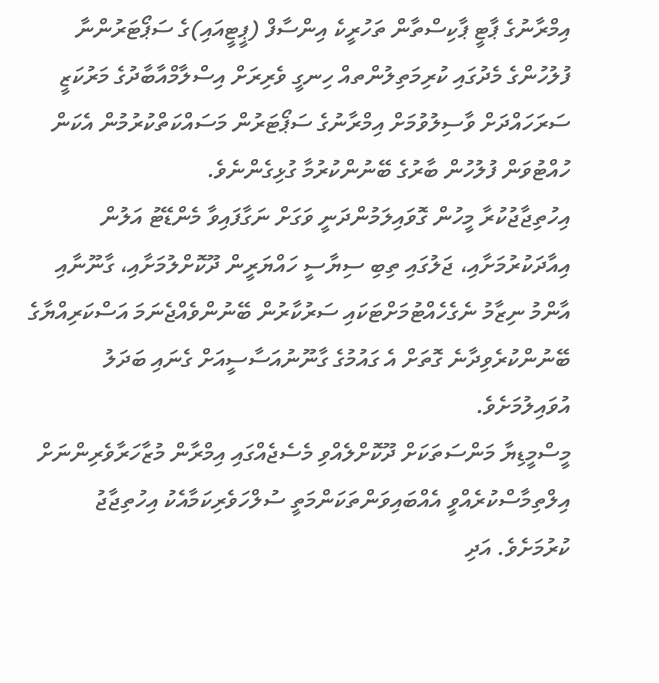އިމްރާނުގެ ޕާޓީ ޕާކިސްތާން ތަހުރީކެ އިންސާފް (ޕީޓީއައި)ގެ ސަޕޯޓަރުންނާ ފުލުހުންގެ މެދުގައި ކުރިމަތިލުންތއް ހިނގީ ވެރިރަށް އިސްލާމްއާބާދުގެ މަރުކަޒީ ސަރަހައްދަށް ވާސިލުވުމަށް އިމްރާނުގެ ސަޕޯޓަރުން މަސައްކަތްކުރުމުން އެކަން ހުއްޓުވަން ފުލުހުން ބާރުގެ ބޭނުންކުރުމާ ގުޅިގެންނެވެ.
އިހުތިޖާޖުކުރާ މީހުން ގޮވައިލަމުންދަނީ ވަގަށް ނަގާފައިވާ މެންޑޭޓު އަލުން އިއާދަކުރުމަށާއި، ޖަލުގައި ތިބި ސިޔާސީ ހައްޔަރީން ދޫކޮށްލުމަށާއި، ގާނޫނާއި އާންމު ނިޒާމު ނެގެހެއްޓުމަށްޓަކައި ސަރުކާރުން ބޭނުންވެއްޖެނަމަ އަސްކަރިއްޔާގެ ބޭނުންކުރެވިދާނެ ގޮތަށް އެ ގައުމުގެ ގާނޫނުއަސާސީއަށް ގެނައި ބަދަލު އުވައިލުމަށެވެ.
މީސްމީޑިޔާ މަންސަތަކަށް ދޫކޮށްލެއްވި މެސެޖެއްގައި އިމްރާން މުޒާހަރާވެރިންނަށް އިލްތިމާސްކުރެއްވީ އެއްބައިވަންތަކަންމަތީ ސުލްހަވެރިކަމާއެކު އިހުތިޖާޖު ކުރުމަށެވެ. އަދި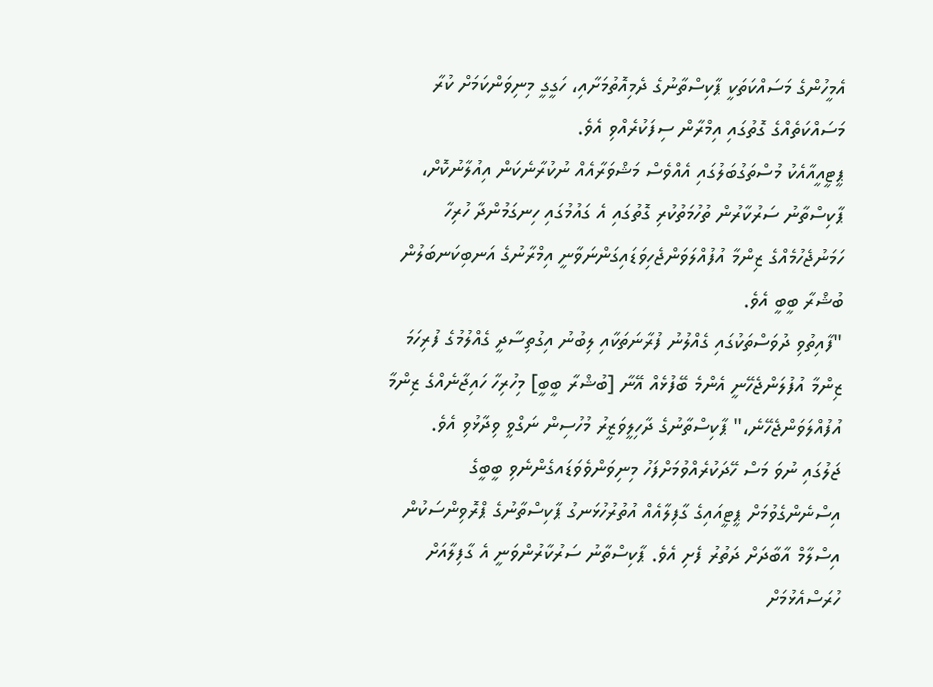އެމީހުންގެ މަސައްކަތަކީ ޕާކިސްތާނުގެ ދެމިއޮތުމަށާއި، ހަގީގީ މިނިވަންކަމަށް ކުރާ މަސައްކަތެއްގެ ގޮތުގައި އިމްރާން ސިފަކުރެއްވި އެވެ.
ޕީޓީއީއާއެކު މުސްތަގުބަލުގައި އެއްވެސް މަޝްވަރާއެއް ނުކުރާނެކަން އިއުލާނުކޮށް، ޕާކިސްތާނު ސަރުކާރުން ތުހުމަތުކުރި ގޮތުގައި އެ ގައުމުގައި ހިނގަމުންދާ ހުރިހާ ހަމަނުޖެހުމެއްގެ ޒިންމާ އުފުއްލަވަންޖެހިވަޑައިގަންނަވާނީ އިމްރާނުގެ އަނބިކަނބަލުން ބުޝްރާ ބީބީ އެވެ.
"ފާއިތުވި ދުވަސްތަކުގައި ގެއްލުނު ފުރާނަތަކާއި ލިބުނު އިގުތިސާދީ ގެއްލުމުގެ ފުރިހަމަ ޒިންމާ އުފުލަންޖެހޭނީ އެންމެ ބޭފުޅެއް އޭނާ [ބުޝްރާ ބީބީ] މިހުރިހާ ހައިޖާނެއްގެ ޒިންމާ އުފުއްލަވަންޖެހޭނެ،" ޕާކިސްތާނުގެ ދާހިލީވަޒީރު މުހުސިން ނަގްވީ ވިދާޅުވި އެވެ.
ޖަލުގައި ނުވަ މަސް ހޭދަކުރެއްވުމަށްފަހު މިނިވަންވެވަޑައގެންނެވި ބީބީގެ އިސްނެންގެވުމަށް ޕީޓީއައިގެ ގާފިލާއެއް އުތުރުހުޅަނގު ޕާކިސްތާނުގެ ޕްރޮވިންސަކުން އިސްލާމް އާބާދަށް ދަތުރު ފެށި އެވެ. ޕާކިސްތާނު ސަރުކާރުންވަނީ އެ ގާފިލާއަށް ހުރަސްއެޅުމަށް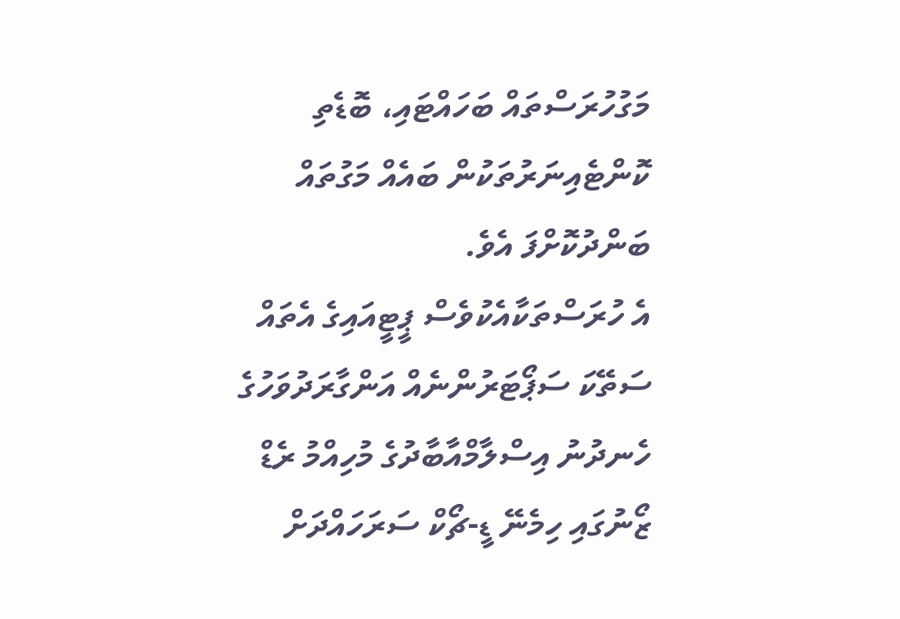މަގުހުރަސްތައް ބަހައްޓައި، ބޮޑެތި ކޮންޓެއިނަރުތަކުން ބައެއް މަގުތައް ބަންދުކޮށްފަ އެވެ.
އެ ހުރަސްތަކާއެކުވެސް ޕީޓީއައިގެ އެތައް ސަތޭކަ ސަޕޯޓަރުންނެއް އަންގާރަދުވަހުގެ ހެނދުނު އިސްލާމްއާބާދުގެ މުހިއްމު ރެޑް ޒޯނުގައި ހިމެނޭ ޑީ-ޗޯކް ސަރަހައްދަށް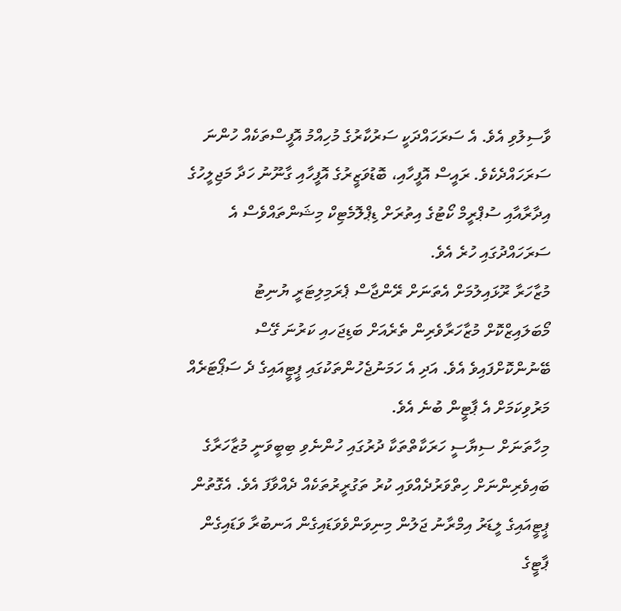ވާސިލުވި އެވެ. އެ ސަރަހައްދަކީ ސަރުކާރުގެ މުހިއްމު އޮފީސްތަކެއް ހުންނަ ސަރަހައްދެކެވެ. ރައީސް އޮފީހާއި، ބޮޑުވަޒީރުގެ އޮފީހާއި ގާނޫނު ހަދާ މަޖިލީހުގެ އިދާރާއާއި ސުޕްރީމް ކޯޓުގެ އިތުރަށް ޑިޕްލޮމެޓިކް މިޝަންތައްވެސް އެ ސަރަހައްދުގައި ހުރެ އެވެ.
މުޒާހަރާ ރޫޅައިލުމަށް އެތަނަށް ރޭންޖާސް ޕެރަމިލިޓަރީ ޔުނިޓު މޯބަލައިޒްކޮށް މުޒާހަރާވެރިން ތެރެއަށް ބަޑިޖަހއި ކަރުނަ ގޭސް ބޭނުންކޮށްފައިވެ އެވެ. އަދި އެ ހަމަނުޖެހުންތަކުގައި ޕީޓީއައިގެ ދެ ސަޕޯޓަރެއް މަރުވިކަމަށް އެ ޕާޓީން ބުނެ އެވެ.
މިހާތަނަށް ސިޔާސީ ހަރަކާތްތަކާ ދުރުގައި ހުންނެވި ބިބީވަނީ މުޒާހަރާގެ ބައިވެރިންނަށް ހިތްވަރުދެއްވައި ކުރު ތަގުރީރުތަކެއް ދެއްވާފަ އެވެ. އެގޮތުން ޕީޓީއައިގެ ލީޑަރު އިމްރާނު ޖަލުން މިނިވަންވެވަޑައިގެން އަނބުރާ ވަޑައިގެން ޕާޓީގެ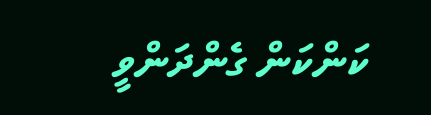ކަންކަން ގެންދަންވީ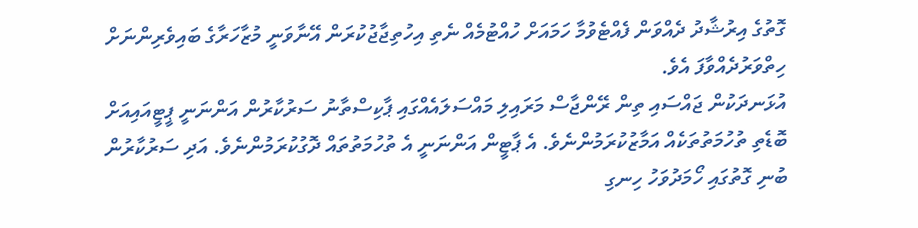ގޮތުގެ އިރުޝާދު ދެއްވަން ފެއްޓެވުމާ ހަމައަށް ހުއްޓުމެއް ނެތި އިހުތިޖާޖުކުރަން އޭނާވަނީ މުޒާހަރާގެ ބައިވެރިންނަށް ހިތްވަރުދެއްވާފަ އެވެ.
އުޅަނދަކުން ޖައްސައި ތިން ރޭންޖާސް މަރައިލި މައްސަލައެއްގައި ޕާކިސްތާނު ސަރުކާރުން އަންނަނީ ޕީޓީއައިއަށް ބޮޑެތި ތުހުމަތުތަކެއް އަމާޒުކުރަމުންނެވެ. އެ ޕާޓީން އަންނަނީ އެ ތުހުމަތުތައް ދޮގުކުރަމުންނެވެ. އަދި ސަރުކާރުން ބުނި ގޮތުގައި ހޯމަދުވަހު ހިނގި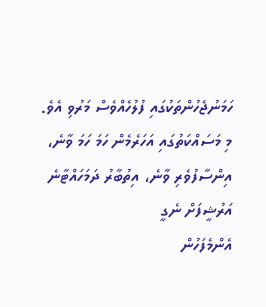ހަމަނުޖެހުންތަކުގައި ފުލުހެއްވެސް މަރުވި އެވެ.
މި މަސައްކަތުގައި އަހަރެމެން ހަމަ ހަމަ ވާނެ، އިންސާފުވެރި ވާނެ، އިތުބާރު ދަމަހައްޓާނެ
އަރުޝީފަށް ނެގީ
އެންމެފަހުން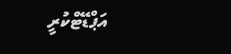އަޕްޑޭޓްކުރީ